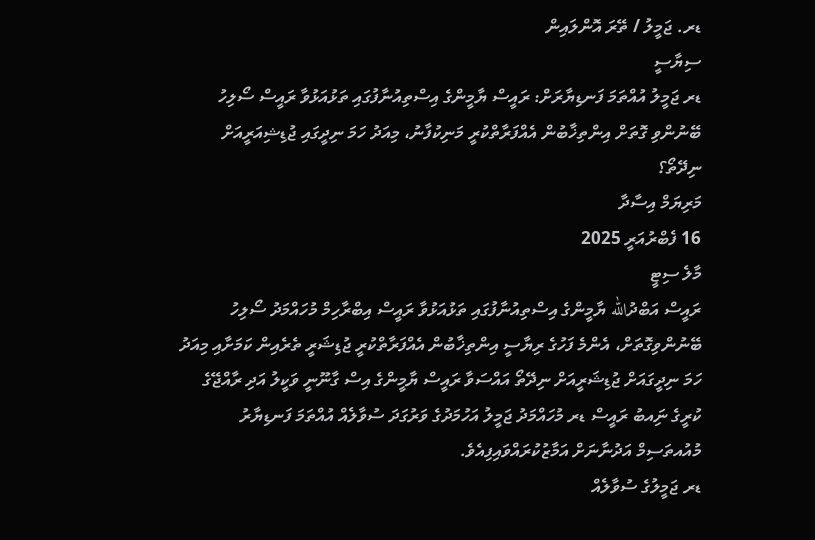ޑރ. ޖަމީލު / ތޭރަ އޮންލައިން
ސިޔާސީ
ޑރ ޖަމީލު އުއްތަމަ ފަނޑިޔާރަށް: ރައީސް ޔާމީންގެ އިސްތިއުނާފުގައި ތަޅުއަޅުވާ ރައީސް ސޯލިހު ބޭނުންވި ގޮތަށް އިންތިޚާބުން އެއްފަރާތްކުރީ މަނިކުފާނު، މިއަދު ހަމަ ނިދީގައި ޖުޑިޝިއަރީއަށް ނިދޭތޯ؟
މަރިޔަމް އިސާދާ
16 ފެބްރުއަރީ 2025
މާލެ ސިޓީ
ރައީސް އަބްދުالله ޔާމީންގެ އިސްތިއުނާފުގައި ތަޅުއަޅުވާ ރައީސް އިބްރާހިމް މުހައްމަދު ސޯލިހު ބޭނުންވިގޮތަށް، އެންމެ ފަހުގެ ރިޔާސީ އިންތިޚާބުން އެއްފަރާތްކުރީ ޖުޑިޝަރީ ތެރެއިން ކަމަށާއި މިއަދު ހަމަ ނިދީގައަށް ޖުޑިޝަރީއަށް ނިދޭތޯ އައްސަވާ ރައީސް ޔާމީންގެ އިސް ގާނޫނީ ވަކީލު އަދި ރާއްޖޭގެ ކުރީގެ ނަިއބު ރައީސް ޑރ މުހައްމަދު ޖަމީލު އަހުމަދުގެ ވަރުގަދަ ސުވާލެއް އުއްތަމަ ފަނޑިޔާރު މުއުއތަސިމް އަދުނާނަށް އަމާޒުކުރައްވައިފިއެވެ.
ޑރ ޖަމީލުގެ ސުވާލެއް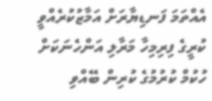އެއްތަމަ ފަނޑިޔާރަށް އަމާޒުކުރެއްވީ ކުރީގެ ފިރިމިހާ މަރާލި އަންހެނަކަށް ހުކުމް ކުރުމުގެ ކުރިން ބޭއްވި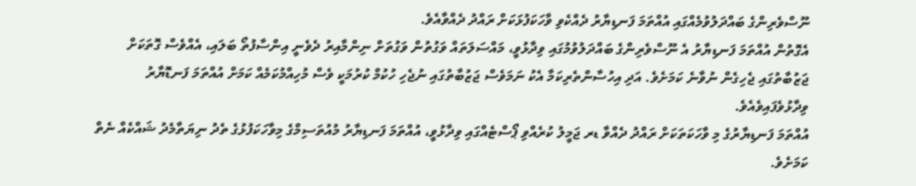ނޫސްވެރިންގެ ބައްދަލުވުމެއްގައި އުއްތަމަ ފަނޑިޔާރު ދެއްކެވި ވާހަކަފުޅަކަށް ރައްދު ދެއްވާއެވެ.
އެގޮތުން އުއްތަމަ ފަނޑިޔާރު އެ ނޫސްވެރިންގެ ބައްދަލުވުމުގައި ވިދާޅުވީ، މައްސަލަތައް ވަގުތުން ވަގުތަށް ނިންމާއިރު ދެވެނީ އިންސާފުތޯ ބަލައި، އެއްވެސް ގޮތަކަށް ޖަޒުބާތުގައި ޖެހިގެން ނުވާނެ ކަމަށެވެ. އަދި އިހުސާންތެރިކަމާ އެކު ނަމަވެސް ޖަޒުބާތުގައި ނުޖެހި ހުކުމް ކުރުމަކީ ވެސް މުހިއްމުކަމެއް ކަމަށް އުއްތަމަ ފަނޑޮޔާރު ވިދާޅުވެފައިވެއެވެ.
އުއްތަމަ ފަނޑިޔާރުގެ މި ވާހަކަތަކަށް ރައްދު ދެއްވާ ޑރ ޖަމީލު ކުރެއްވި ޕޯސްޓެއްގައި ވިދާޅުވީ، އުއްތަމަ ފަނޑިޔާރު މުއުތަސިމްގެ މިވާހަކަފުޅުގެ ތެދު ނިޔަތާމެދު ޝައްކެއް ނެތް ކަމަށެވެ.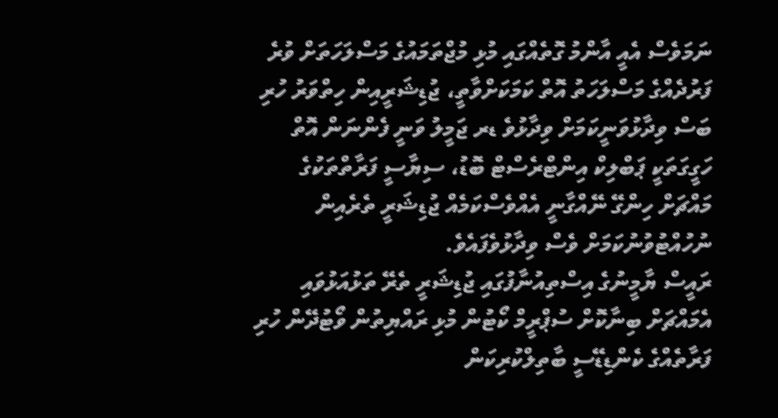ނަމަވެސް އެއީ އާންމު ގޮތެއްގައި މުޅި މުޖްތަމައުގެ މަސްލަހަތަށް ވުރެ ފަރުދެއްގެ މަސްލަހަތު އޮތް ކަމަކަށްވާތީ، ޖުޑިޝަރީއިން ހިތްވަރު ހުރި ބަސް ވިދާޅުވަނީކަމަށް ވިދާޅުވެ ޑރ ޖަމީލު ވަނީ ފެންނަން އޮތް ހަގީގަތަކީ ޕަބްލިކް އިންޓްރެސްޓް ބޮޑު، ސިޔާސީ ފަރާތްތަކުގެ މައްޗަށް ހިންގޭ ނޭއްގާނީ އެއްވެސްކަމެއް ޖުޑިޝަރީ ތެރެއިން ނުހުއްޓުވުނުކަމަށް ވެސް ވިދާޅުވެފައެވެ.
ރައީސް ޔާމީނުގެ އިސްތިއުނާފުގައި ޖުޑިޝަރީ ތެރޭ ތަޅުއަޅުވައި އެމައްޗަށް ބިނާކޮށް ސުޕްރީމް ކޯޓުން މުޅި ރައްޔިތުން ވޯޓުދޭން ހުރި ފަރާތެއްގެ ކެންޑިޑޭސީ ބާތިލްކުރިކަން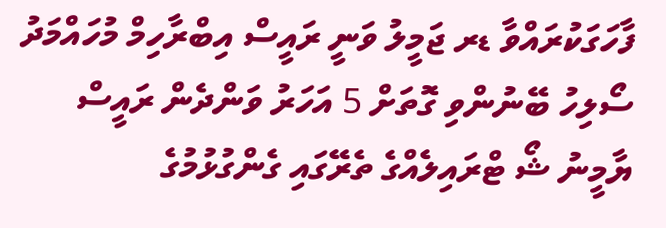ފާހަގަކުރައްވާ ޑރ ޖަމީލު ވަނީ ރައީސް އިބްރާހިމް މުހައްމަދު ސޯލިހު ބޭނުންވި ގޮތަށް 5 އަހަރު ވަންދެން ރައީސް ޔާމީނު ޝޯ ޓްރައިލެއްގެ ތެރޭގައި ގެންގުޅުމުގެ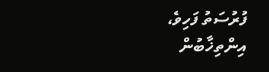ފުރުސަތު ފަހިވެ، އިންތިޚާބުން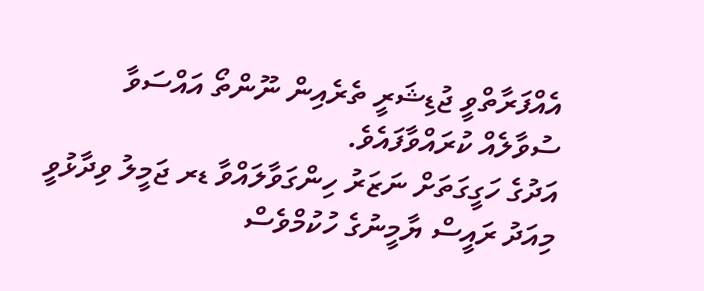އެއްފަރާތްވީ ޖުޑިޝަރީ ތެރެއިން ނޫންތޯ އައްސަވާ ސުވާލެއް ކުރައްވާފައެވެ.
އަދުގެ ހަގީގަތަށް ނަޒަރު ހިންގަވާލައްވާ ޑރ ޖަމީލު ވިދާޅުވީ މިއަދު ރައީސް ޔާމީނުގެ ހުކުމްވެސް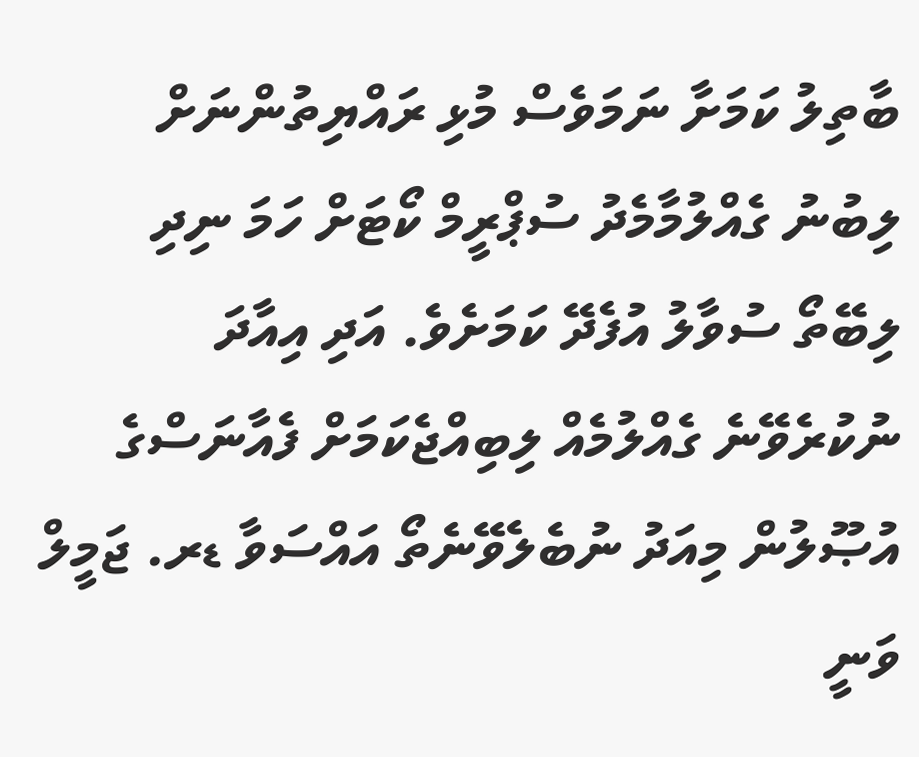ބާތިލު ކަމަށާ ނަމަވެސް މުޅި ރައްޔިތުންނަށް ލިބުނު ގެއްލުމާމެދު ސުޕްރީމް ކޯޓަށް ހަމަ ނިދި ލިބޭތޯ ސުވާލު އުފެދޭ ކަމަށެވެ. އަދި އިއާދަ ނުކުރެވޭނެ ގެއްލުމެއް ލިބިއްޖެކަމަށް ފެއާނަސްގެ އުޞޫލުން މިއަދު ނުބެލެވޭނެތޯ އައްސަވާ ޑރ. ޖަމީލް ވަނީ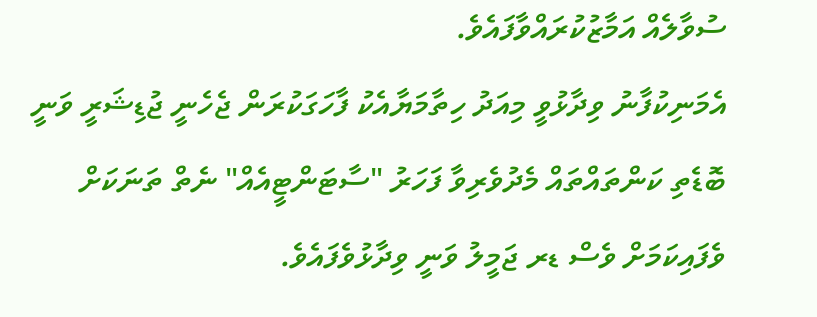ސުވާލެއް އަމާޒުކުރައްވާފައެވެ.
އެމަނިކުފާނު ވިދާޅުވީ މިއަދު ހިތާމަޔާއެކު ފާހަގަކުރަން ޖެހެނީ ޖުޑިޝަރީ ވަނީ ބޮޑެތި ކަންތައްތައް މެދުވެރިވާ ފަހަރު "ސާޓަންޓީއެއް" ނެތް ތަނަކަށް ވެފައިކަމަށް ވެސް ޑރ ޖަމީލު ވަނީ ވިދާޅުވެފައެވެ.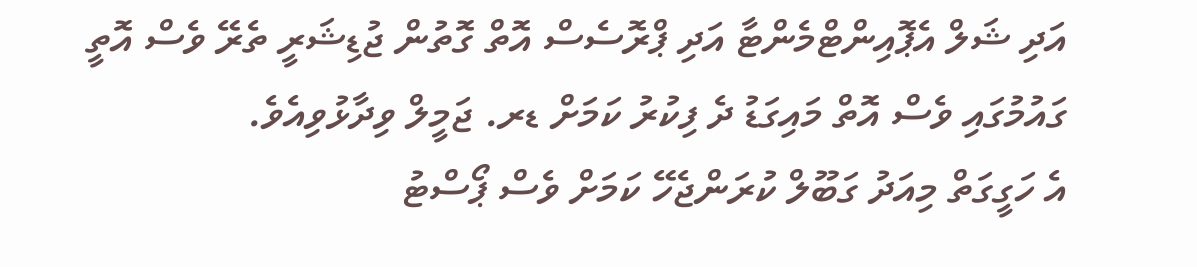އަދި ޝަލް އެޕޮއިންޓްމެންޓާ އަދި ޕްރޮސެސް އޮތް ގޮތުން ޖުޑިޝަރީ ތެރޭ ވެސް އޮތީ ގައުމުގައި ވެސް އޮތް މައިގަޑު ދެ ފިކުރު ކަމަށް ޑރ. ޖަމީލް ވިދާޅުވިއެވެ.
އެ ހަގީގަތް މިއަދު ގަބޫލް ކުރަންޖެހޭ ކަމަށް ވެސް ޕޯސްޓު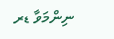ނިންމަވާ ޑރ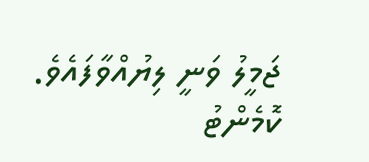ޖަމީލު ވަނީ ލިޔުއްވާފައެވެ.
ކޮމެންޓު